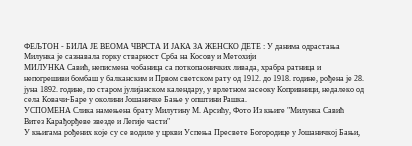ФЕЉТОН - БИЛА ЈЕ ВЕОМА ЧВРСТА И ЈАКА ЗА ЖЕНСКО ДЕТЕ : У данима одрастања Милунка је сазнавала горку стварност Срба на Косову и Метохији
МИЛУНКА Савић, неписмена чобаница са поткопаоничких ливада, храбра ратница и непогрешиви бомбаш у балканским и Првом светском рату од 1912. до 1918. године, рођена је 28. јуна 1892. године, по старом јулијанском календару, у врлетном засеоку Копривници, недалеко од села Ковачи-Баре у околини Јошаничке Бање у општини Рашка.
УСПОМЕНА Слика намењена брату Милутину М. Арсићу, Фото Из књиге "Милунка Савић Витез Карађорђеве звезде и Легије части"
У књигама рођених које су се водиле у цркви Успења Пресвете Богородице у Јошаничкој Бањи,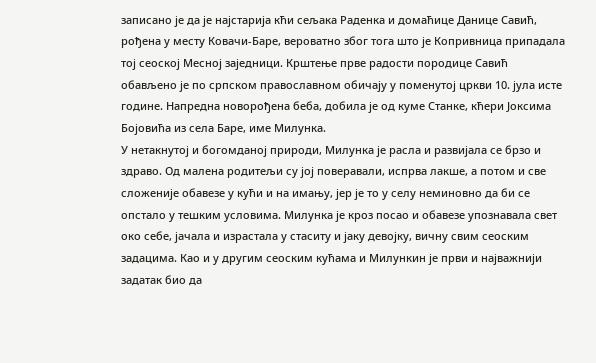записано је да је најстарија кћи сељака Раденка и домаћице Данице Савић, рођена у месту Ковачи-Баре, вероватно због тога што је Копривница припадала тој сеоској Месној заједници. Крштење прве радости породице Савић обављено је по српском православном обичају у поменутој цркви 10. јула исте године. Напредна новорођена беба, добила је од куме Станке, кћери Јоксима Бојовића из села Баре, име Милунка.
У нетакнутој и богомданој природи, Милунка је расла и развијала се брзо и здраво. Од малена родитељи су јој поверавали, испрва лакше, а потом и све сложеније обавезе у кући и на имању, јер је то у селу неминовно да би се опстало у тешким условима. Милунка је кроз посао и обавезе упознавала свет око себе, јачала и израстала у стаситу и јаку девојку, вичну свим сеоским задацима. Као и у другим сеоским кућама и Милункин је први и најважнији задатак био да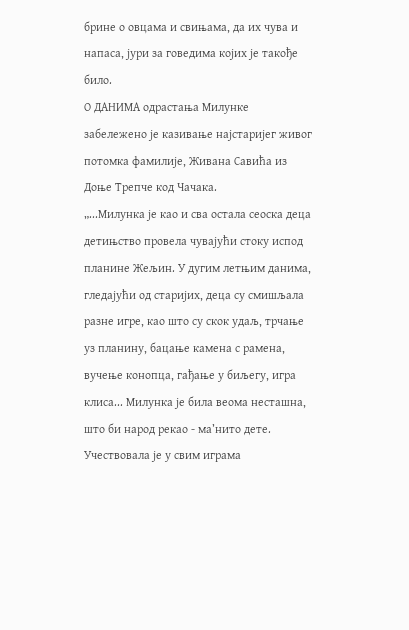брине о овцама и свињама, да их чува и напаса, јури за говедима којих је такође било.
О ДАНИМА одрастања Милунке забележено је казивање најстаријег живог потомка фамилије, Живана Савића из Доње Трепче код Чачака.
„...Милунка је као и сва остала сеоска деца детињство провела чувајући стоку испод планине Жељин. У дугим летњим данима, гледајући од старијих, деца су смишљала разне игре, као што су скок удаљ, трчање уз планину, бацање камена с рамена, вучење конопца, гађање у биљегу, игра клиса... Милунка је била веома несташна, што би народ рекао - ма’нито дете. Учествовала је у свим играма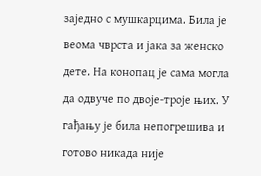заједно с мушкарцима. Била је веома чврста и јака за женско дете. На конопац је сама могла да одвуче по двоје-троје њих. У гађању је била непогрешива и готово никада није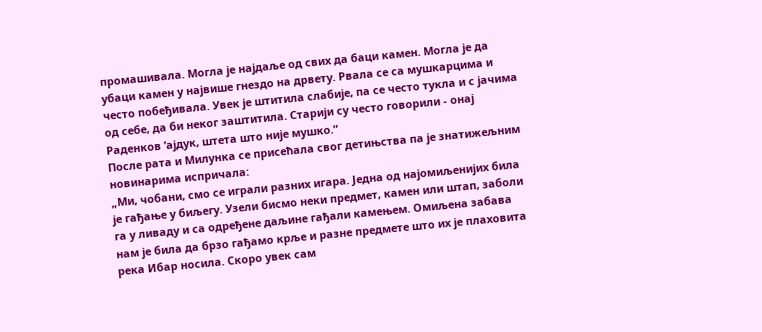промашивала. Могла је најдаље од свих да баци камен. Могла је да убаци камен у највише гнездо на дрвету. Рвала се са мушкарцима и често побеђивала. Увек је штитила слабије, па се често тукла и с јачима од себе, да би неког заштитила. Старији су често говорили - онај Раденков ’ајдук, штета што није мушко.”
После рата и Милунка се присећала свог детињства па је знатижељним новинарима испричала:
„Ми, чобани, смо се играли разних игара. Једна од најомиљенијих била је гађање у биљегу. Узели бисмо неки предмет, камен или штап, заболи га у ливаду и са одређене даљине гађали камењем. Омиљена забава нам је била да брзо гађамо крље и разне предмете што их је плаховита река Ибар носила. Скоро увек сам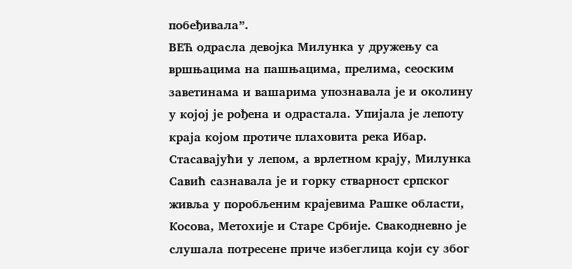побеђивала”.
ВЕЋ одрасла девојка Милунка у дружењу са вршњацима на пашњацима, прелима, сеоским заветинама и вашарима упознавала је и околину у којој је рођена и одрастала. Упијала је лепоту краја којом протиче плаховита река Ибар. Стасавајући у лепом, а врлетном крају, Милунка Савић сазнавала је и горку стварност српског живља у поробљеним крајевима Рашке области, Косова, Метохије и Старе Србије. Свакодневно је слушала потресене приче избеглица који су због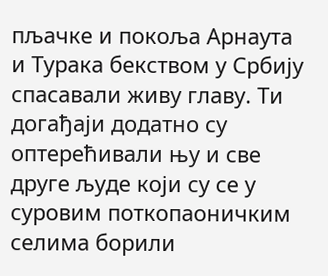пљачке и покоља Арнаута и Турака бекством у Србију спасавали живу главу. Ти догађаји додатно су оптерећивали њу и све друге људе који су се у суровим поткопаоничким селима борили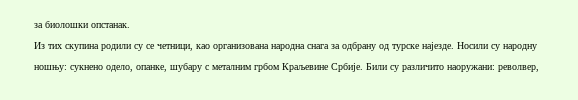за биолошки опстанак.
Из тих скупина родили су се четници, као организована народна снага за одбрану од турске најезде. Носили су народну ношњу: сукнено одело, опанке, шубару с металним грбом Краљевине Србије. Били су различито наоружани: револвер,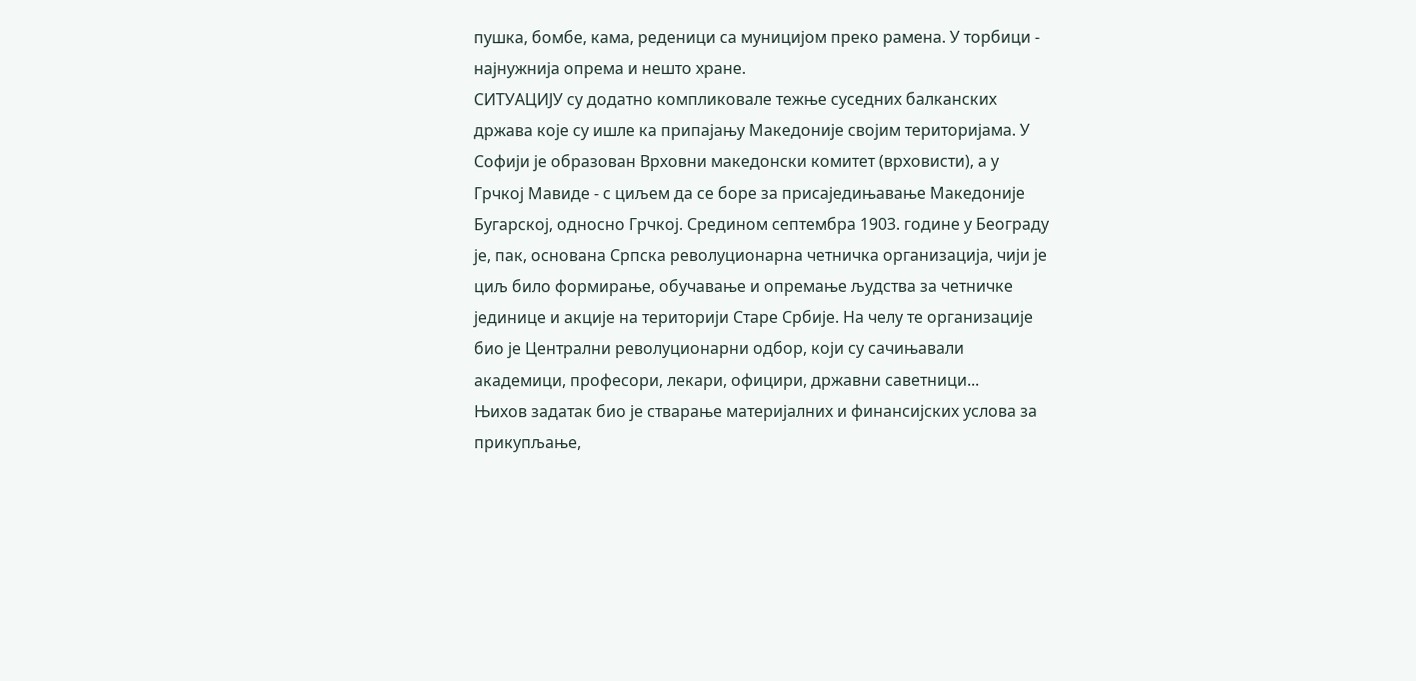пушка, бомбе, кама, реденици са муницијом преко рамена. У торбици - најнужнија опрема и нешто хране.
СИТУАЦИЈУ су додатно компликовале тежње суседних балканских држава које су ишле ка припајању Македоније својим територијама. У Софији је образован Врховни македонски комитет (врховисти), а у Грчкој Мавиде - с циљем да се боре за присаједињавање Македоније Бугарској, односно Грчкој. Средином септембра 1903. године у Београду је, пак, основана Српска револуционарна четничка организација, чији је циљ било формирање, обучавање и опремање људства за четничке јединице и акције на територији Старе Србије. На челу те организације био је Централни револуционарни одбор, који су сачињавали академици, професори, лекари, официри, државни саветници...
Њихов задатак био је стварање материјалних и финансијских услова за прикупљање,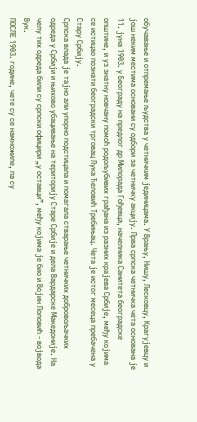обучавање и отпремање људства у четничким јединицама. У Врању, Нишу, Лесковцу, Крагујевцу и још неким местима основани су одбори за четничку акцију. Прва српска четничка чета основана је 11. јуна 1903. у Београду на предлог др Милорада Гођевца, начелника Санитета београдске општине, и уз знатну новчану помоћ родољубивих грађана из разних крајева Србије, међу којима се истицао познати београдски трговац Лука Ћеловић Требињац. Чета је истог месеца пребачена у Стару Србију.
Српска влада је тајно али упорно подстицала и помагала стварање четничких добровољачких одреда у Србији и њихово убацивање на територију Старе Србије и дела Вардарске Македоније. На челу тих одреда били су српски официри „у оставци”, међу којима је био и Војин Поповић - војвода Вук.
ПОСЛЕ 1903. године, чете су се намножиле, па су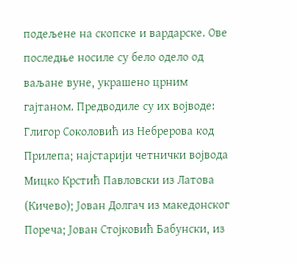подељене на скопске и вардарске. Ове последње носиле су бело одело од ваљане вуне, украшено црним гајтаном. Предводиле су их војводе: Глигор Соколовић из Небрерова код Прилепа; најстарији четнички војвода Мицко Крстић Павловски из Латова (Кичево); Јован Долгач из македонског Пореча; Јован Стојковић Бабунски, из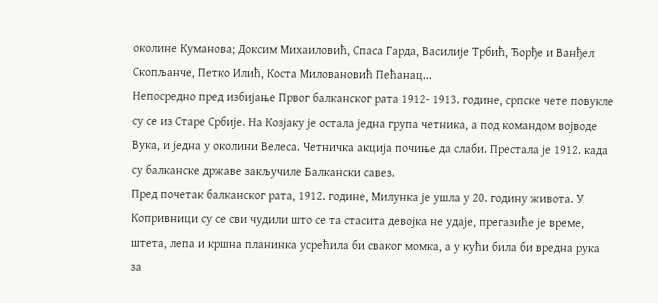околине Куманова; Доксим Михаиловић, Спаса Гарда, Василије Трбић, Ђорђе и Ванђел Скопљанче, Петко Илић, Коста Миловановић Пећанац...
Непосредно пред избијање Првог балканског рата 1912- 1913. године, српске чете повукле су се из Старе Србије. На Козјаку је остала једна група четника, а под командом војводе Вука, и једна у околини Велеса. Четничка акција почиње да слаби. Престала је 1912. када су балканске државе закључиле Балкански савез.
Пред почетак балканског рата, 1912. године, Милунка је ушла у 20. годину живота. У Копривници су се сви чудили што се та стасита девојка не удаје, прегазиће је време, штета, лепа и кршна планинка усрећила би сваког момка, а у кући била би вредна рука за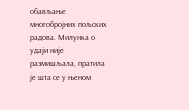обављање многобројних пољских радова. Милунка о удаји није размишљала, пратила је шта се у њеном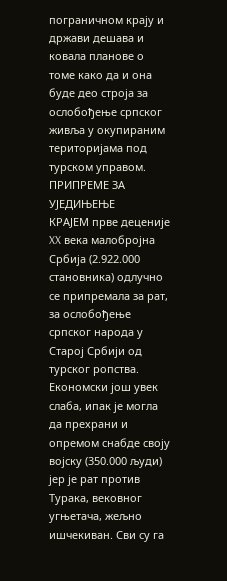пограничном крају и држави дешава и ковала планове о томе како да и она буде део строја за ослобођење српског живља у окупираним територијама под турском управом.
ПРИПРЕМЕ ЗА УЈЕДИЊЕЊЕ
КРАЈЕМ прве деценије XX века малобројна Србија (2.922.000 становника) одлучно се припремала за рат, за ослобођење српског народа у Старој Србији од турског ропства. Економски још увек слаба, ипак је могла да прехрани и опремом снабде своју војску (350.000 људи) јер је рат против Турака, вековног угњетача, жељно ишчекиван. Сви су га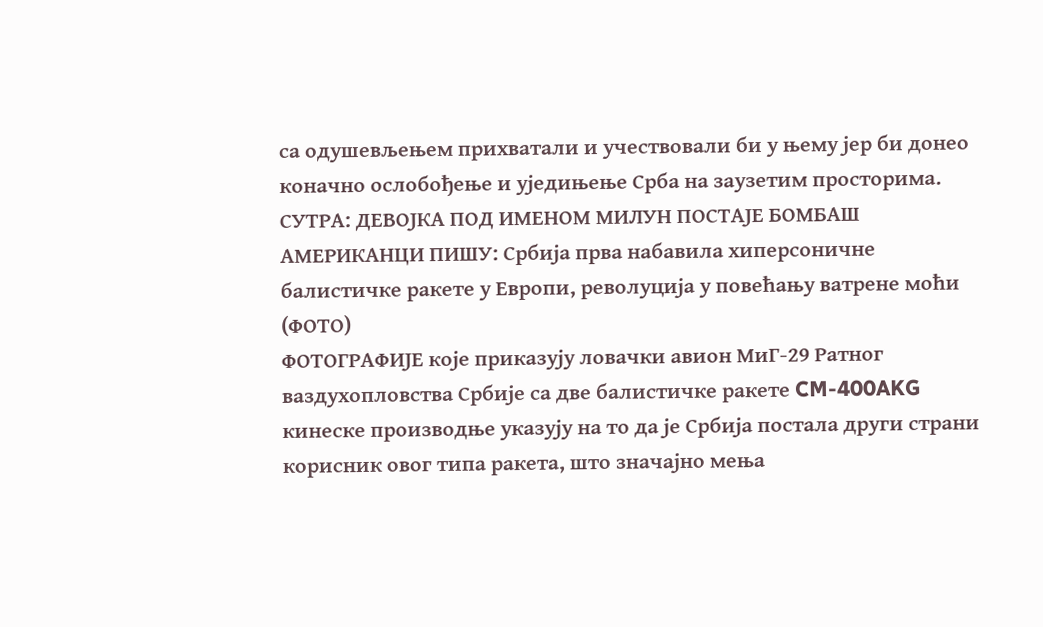са одушевљењем прихватали и учествовали би у њему јер би донео коначно ослобођење и уједињење Срба на заузетим просторима.
СУТРА: ДЕВОЈКА ПОД ИМЕНОМ МИЛУН ПОСТАЈЕ БОМБАШ
АМЕРИКАНЦИ ПИШУ: Србија прва набавила хиперсоничне балистичке ракете у Европи, револуција у повећању ватрене моћи (ФОТО)
ФОТОГРАФИЈЕ које приказују ловачки авион МиГ-29 Ратног ваздухопловства Србије са две балистичке ракете CM-400AKG кинеске производње указују на то да је Србија постала други страни корисник овог типа ракета, што значајно мења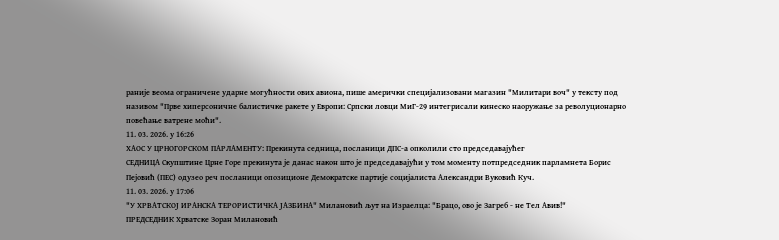раније веома ограничене ударне могућности ових авиона, пише амерички специјализовани магазин "Милитари воч" у тексту под називом "Прве хиперсоничне балистичке ракете у Европи: Српски ловци МиГ-29 интегрисали кинеско наоружање за револуционарно повећање ватрене моћи".
11. 03. 2026. у 16:26
ХАОС У ЦРНОГОРСКОМ ПАРЛАМЕНТУ: Прекинута седница, посланици ДПС-а опколили сто председавајућег
СЕДНИЦА Скупштине Црне Горе прекинута је данас након што је председавајући у том моменту потпредседник парламнета Борис Пејовић (ПЕС) одузео реч посланици опозиционе Демократске партије социјалиста Александри Вуковић Куч.
11. 03. 2026. у 17:06
"У ХРВАТСКОЈ ИРАНСКА ТЕРОРИСТИЧКА ЈАЗБИНА" Милановић љут на Израелца: "Брацо, ово је Загреб - не Тел Авив!"
ПРЕДСЕДНИК Хрватске Зоран Милановић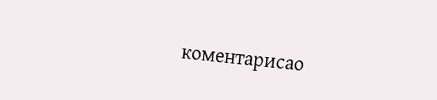коментарисао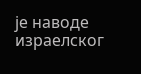је наводе израелског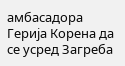амбасадора Герија Корена да се усред Загреба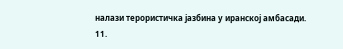налази терористичка јазбина у иранској амбасади.
11.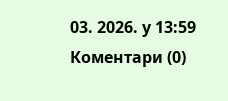03. 2026. у 13:59
Коментари (0)